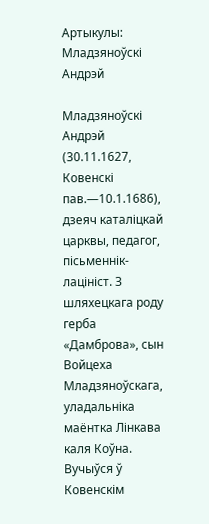Артыкулы: Младзяноўскі Андрэй

Младзяноўскі Андрэй (30.11.1627, Ковенскі пав.—10.1.1686), дзеяч каталіцкай царквы, педагог, пісьменнік-лацініст. З шляхецкага роду герба «Дамброва», сын Войцеха Младзяноўскага, уладальніка маёнтка Лінкава каля Коўна. Вучыўся ў Ковенскім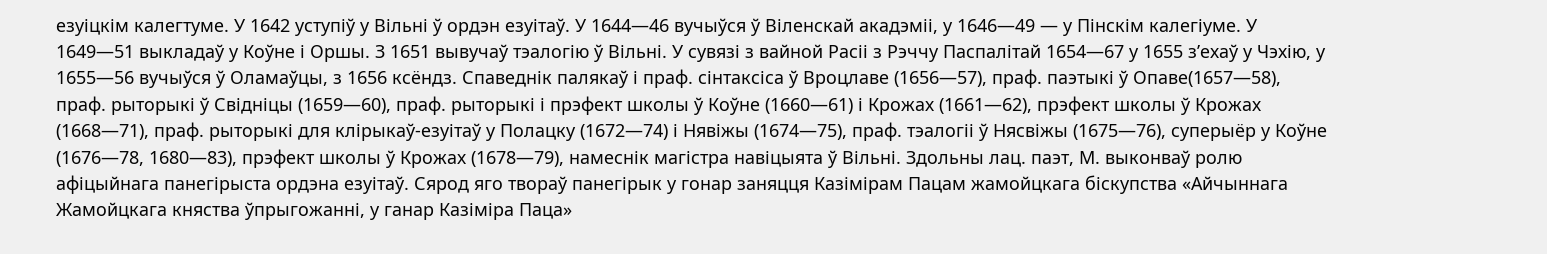езуіцкім калегтуме. У 1642 уступіў у Вільні ў ордэн езуітаў. У 1644—46 вучыўся ў Віленскай акадэміі, у 1646—49 — у Пінскім калегіуме. У 1649—51 выкладаў у Коўне і Оршы. З 1651 вывучаў тэалогію ў Вільні. У сувязі з вайной Расіі з Рэччу Паспалітай 1654—67 у 1655 з’ехаў у Чэхію, у 1655—56 вучыўся ў Оламаўцы, з 1656 ксёндз. Спаведнік палякаў і праф. сінтаксіса ў Вроцлаве (1656—57), праф. паэтыкі ў Опаве(1657—58), праф. рыторыкі ў Свідніцы (1659—60), праф. рыторыкі і прэфект школы ў Коўне (1660—61) і Крожах (1661—62), прэфект школы ў Крожах (1668—71), праф. рыторыкі для клірыкаў-езуітаў у Полацку (1672—74) і Нявіжы (1674—75), праф. тэалогіі ў Нясвіжы (1675—76), суперыёр у Коўне (1676—78, 1680—83), прэфект школы ў Крожах (1678—79), намеснік магістра навіцыята ў Вільні. Здольны лац. паэт, М. выконваў ролю афіцыйнага панегірыста ордэна езуітаў. Сярод яго твораў панегірык у гонар заняцця Казімірам Пацам жамойцкага біскупства «Айчыннага Жамойцкага княства ўпрыгожанні, у ганар Казіміра Паца»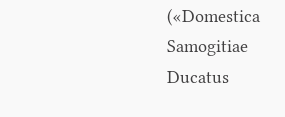(«Domestica Samogitiae Ducatus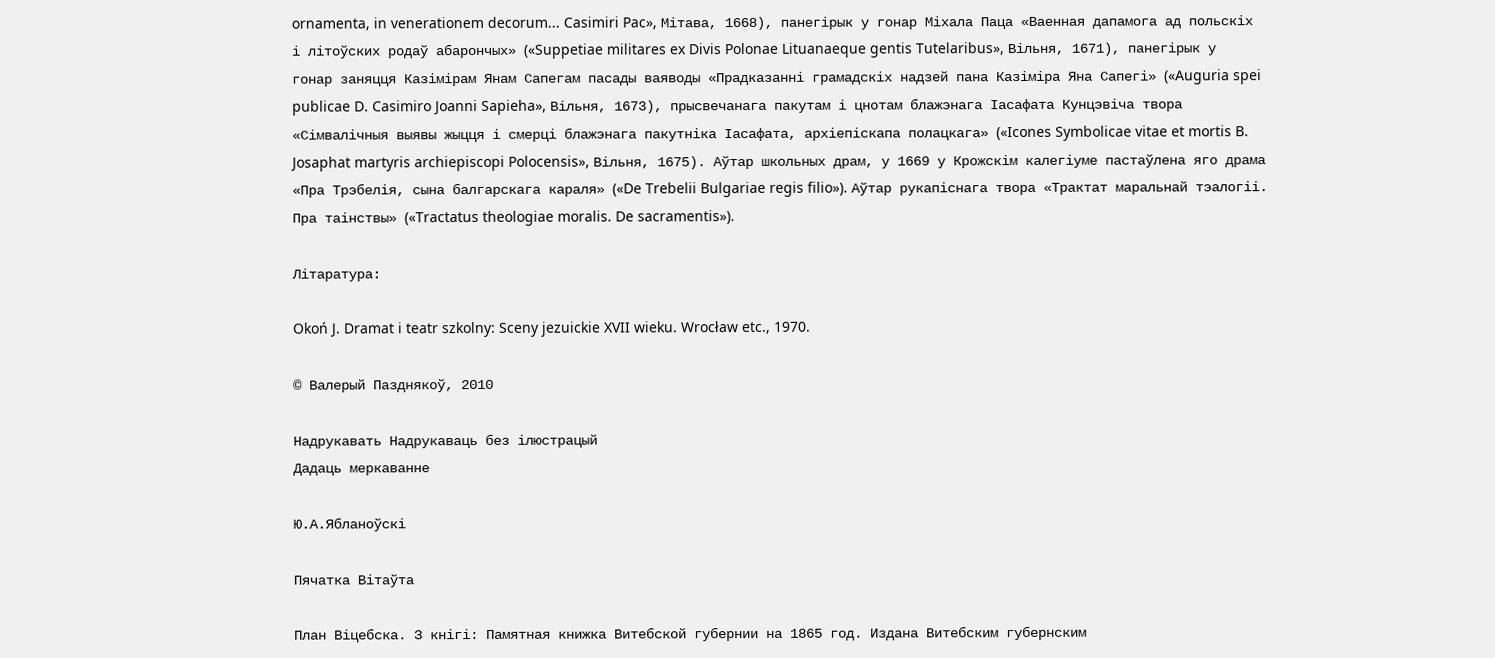ornamenta, in venerationem decorum... Casimiri Pac», Мітава, 1668), панегірык у гонар Міхала Паца «Ваенная дапамога ад польскіх і літоўских родаў абарончых» («Suppetiae militares ex Divis Polonae Lituanaeque gentis Tutelaribus», Вільня, 1671), панегірык у гонар заняцця Казімірам Янам Сапегам пасады ваяводы «Прадказанні грамадскіх надзей пана Казіміра Яна Сапегі» («Auguria spei publicae D. Casimiro Joanni Sapieha», Вільня, 1673), прысвечанага пакутам і цнотам блажэнага Іасафата Кунцэвіча твора «Сімвалічныя выявы жыцця і смерці блажэнага пакутніка Іасафата, архіепіскапа полацкага» («Icones Symbolicae vitae et mortis B. Josaphat martyris archiepiscopi Polocensis», Вільня, 1675). Аўтар школьных драм, у 1669 у Крожскім калегіуме пастаўлена яго драма «Пра Трэбелія, сына балгарскага караля» («De Trebelii Bulgariae regis filio»). Аўтар рукапіснага твора «Трактат маральнай тэалогіі. Пра таінствы» («Tractatus theologiae moralis. De sacramentis»).

Літаратура:

Okoń J. Dramat i teatr szkolny: Sceny jezuickie XVII wieku. Wrocław etc., 1970.

© Валерый Пазднякоў, 2010

Надрукавать Надрукаваць без ілюстрацый
Дадаць меркаванне

Ю.А.Ябланоўскі

Пячатка Вітаўта

План Віцебска. З кнігі: Памятная книжка Витебской губернии на 1865 год. Издана Витебским губернским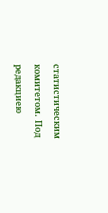статистическим комитетом. Под редакциею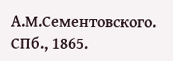А.М.Сементовского. СПб., 1865.